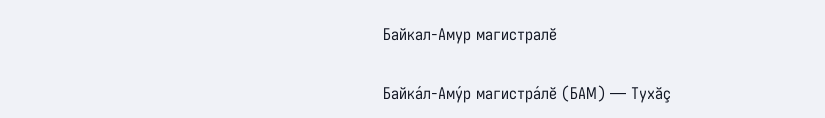Байкал-Амур магистралĕ

Байка́л-Аму́р магистра́лĕ (БАМ) — Тухăç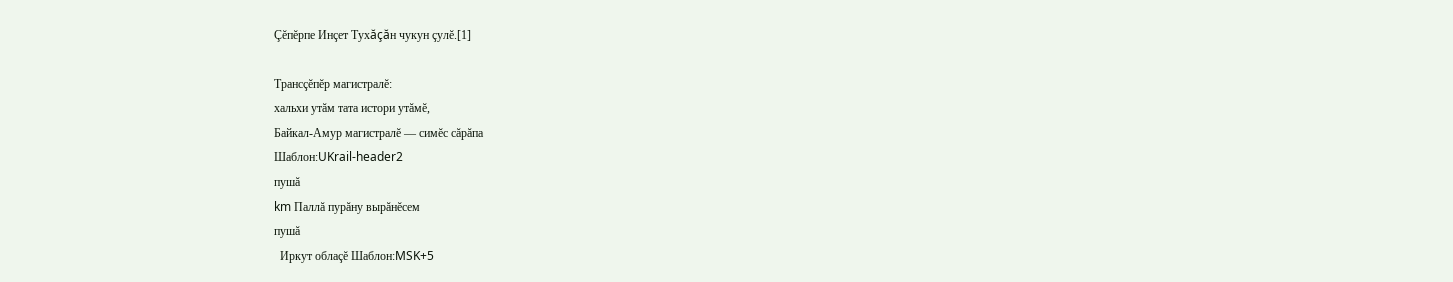Çĕпĕрпе Инçет Тухăçăн чукун çулĕ.[1]

Трансçĕпĕр магистралĕ:
хальхи утăм тата истори утăмĕ,
Байкал-Амур магистралĕ — симĕс сăрăпа
Шаблон:UKrail-header2
пушă
km Паллă пурăну вырăнĕсем
пушă
  Иркут облаçĕ Шаблон:MSK+5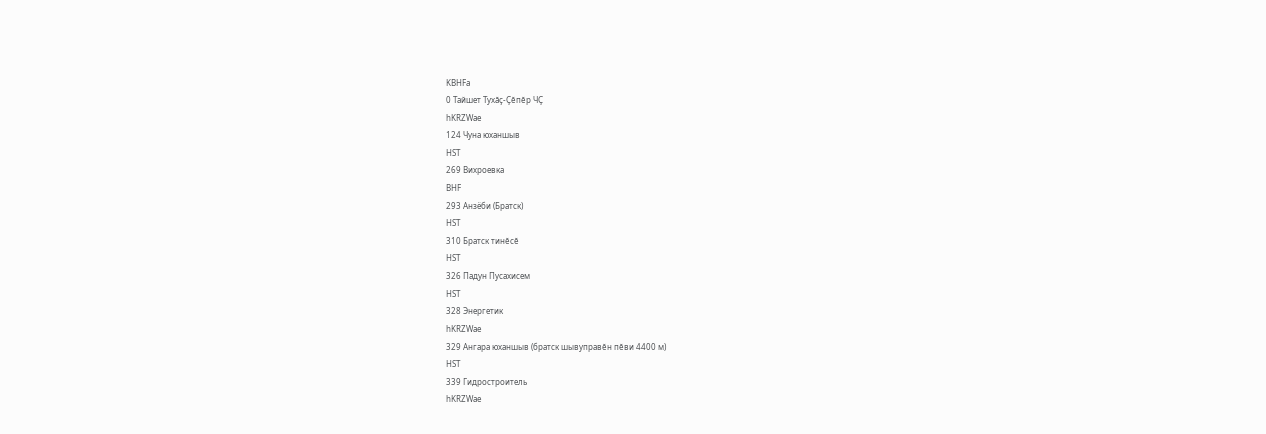KBHFa
0 Тайшет Тухăç-Çĕпĕр ЧÇ
hKRZWae
124 Чуна юханшыв
HST
269 Вихроевка
BHF
293 Анзёби (Братск)
HST
310 Братск тинĕсĕ
HST
326 Падун Пусахисем
HST
328 Энергетик
hKRZWae
329 Ангара юханшыв (братск шывуправĕн пĕви 4400 м)
HST
339 Гидростроитель
hKRZWae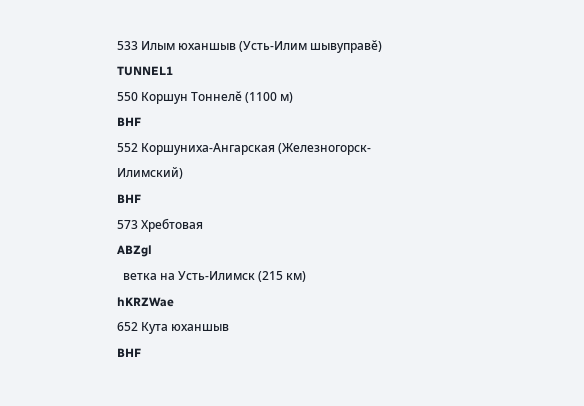533 Илым юханшыв (Усть-Илим шывуправĕ)
TUNNEL1
550 Коршун Тоннелĕ (1100 м)
BHF
552 Коршуниха-Ангарская (Железногорск-Илимский)
BHF
573 Хребтовая
ABZgl
  ветка на Усть-Илимск (215 км)
hKRZWae
652 Кута юханшыв
BHF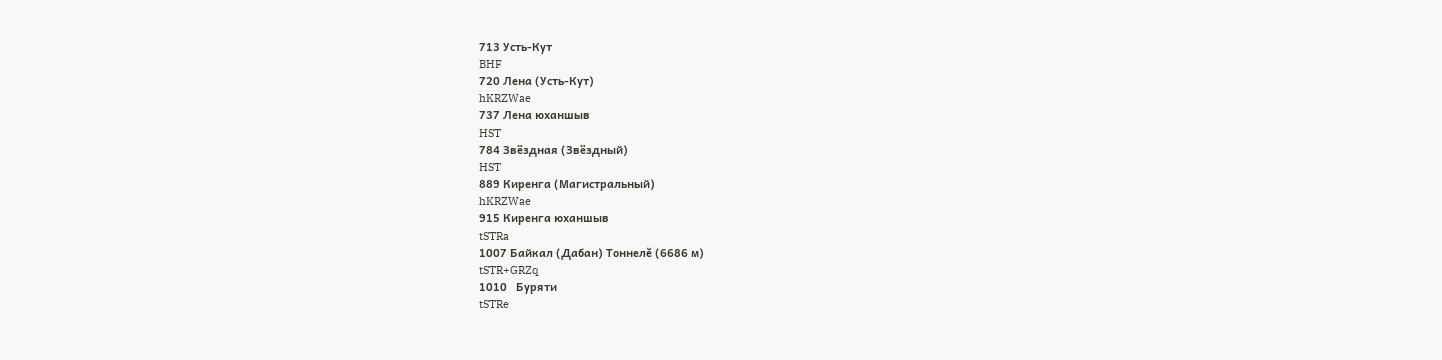713 Усть-Кут
BHF
720 Лена (Усть-Кут)
hKRZWae
737 Лена юханшыв
HST
784 Звёздная (Звёздный)
HST
889 Киренга (Магистральный)
hKRZWae
915 Киренга юханшыв
tSTRa
1007 Байкал (Дабан) Тоннелĕ (6686 м)
tSTR+GRZq
1010   Буряти
tSTRe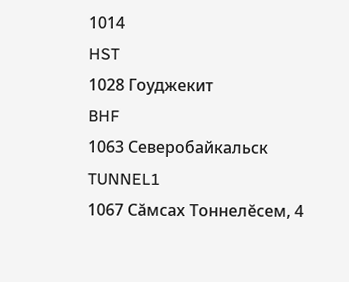1014
HST
1028 Гоуджекит
BHF
1063 Северобайкальск
TUNNEL1
1067 Сăмсах Тоннелĕсем, 4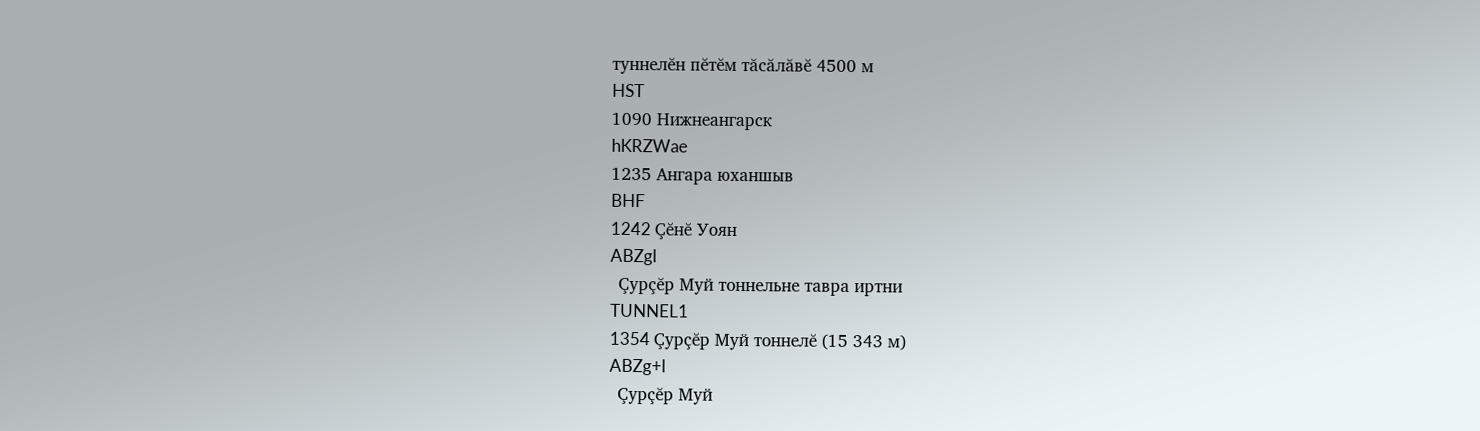туннелĕн пĕтĕм тăсăлăвĕ 4500 м
HST
1090 Нижнеангарск
hKRZWae
1235 Ангара юханшыв
BHF
1242 Çĕнĕ Уоян
ABZgl
  Çурçĕр Муй тоннельне тавра иртни
TUNNEL1
1354 Çурçĕр Муй тоннелĕ (15 343 м)
ABZg+l
  Çурçĕр Муй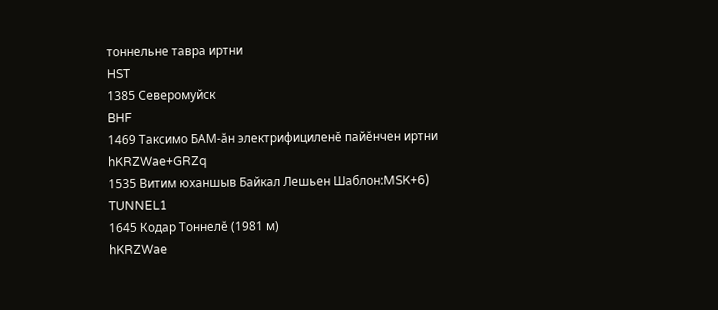тоннельне тавра иртни
HST
1385 Северомуйск
BHF
1469 Таксимо БАМ-ăн электрифициленĕ пайĕнчен иртни
hKRZWae+GRZq
1535 Витим юханшыв Байкал Лешьен Шаблон:MSK+6)
TUNNEL1
1645 Кодар Тоннелĕ (1981 м)
hKRZWae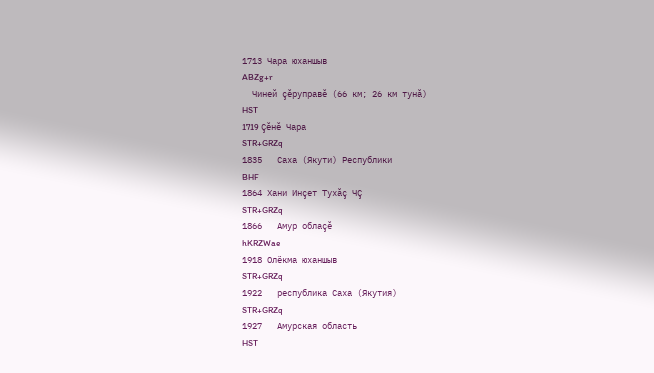1713 Чара юханшыв
ABZg+r
  Чиней çĕруправĕ (66 км; 26 км тунă)
HST
1719 Çĕнĕ Чара
STR+GRZq
1835   Саха (Якути) Республики
BHF
1864 Хани Инçет Тухăç ЧÇ
STR+GRZq
1866   Амур облаçĕ
hKRZWae
1918 Олёкма юханшыв
STR+GRZq
1922   республика Саха (Якутия)
STR+GRZq
1927   Амурская область
HST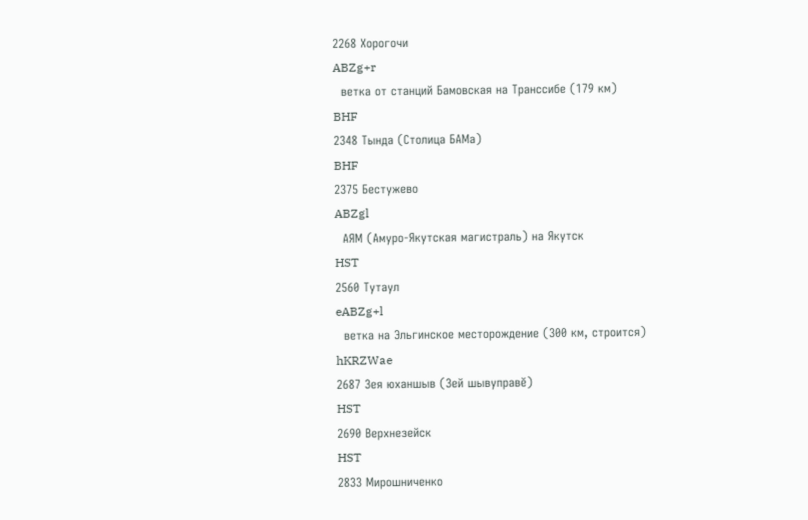2268 Хорогочи
ABZg+r
  ветка от станций Бамовская на Транссибе (179 км)
BHF
2348 Тында (Столица БАМа)
BHF
2375 Бестужево
ABZgl
  АЯМ (Амуро-Якутская магистраль) на Якутск
HST
2560 Тутаул
eABZg+l
  ветка на Эльгинское месторождение (300 км, строится)
hKRZWae
2687 Зея юханшыв (Зей шывуправĕ)
HST
2690 Верхнезейск
HST
2833 Мирошниченко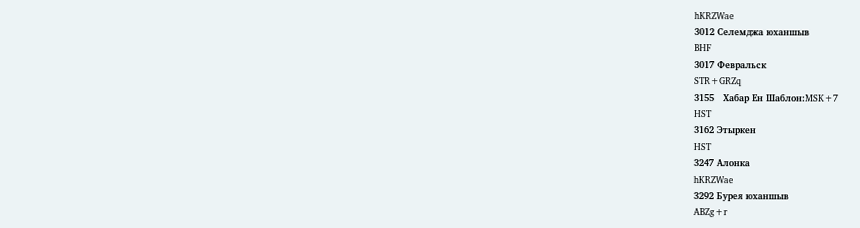hKRZWae
3012 Селемджа юханшыв
BHF
3017 Февральск
STR+GRZq
3155   Хабар Ен Шаблон:MSK+7
HST
3162 Этыркен
HST
3247 Алонка
hKRZWae
3292 Бурея юханшыв
ABZg+r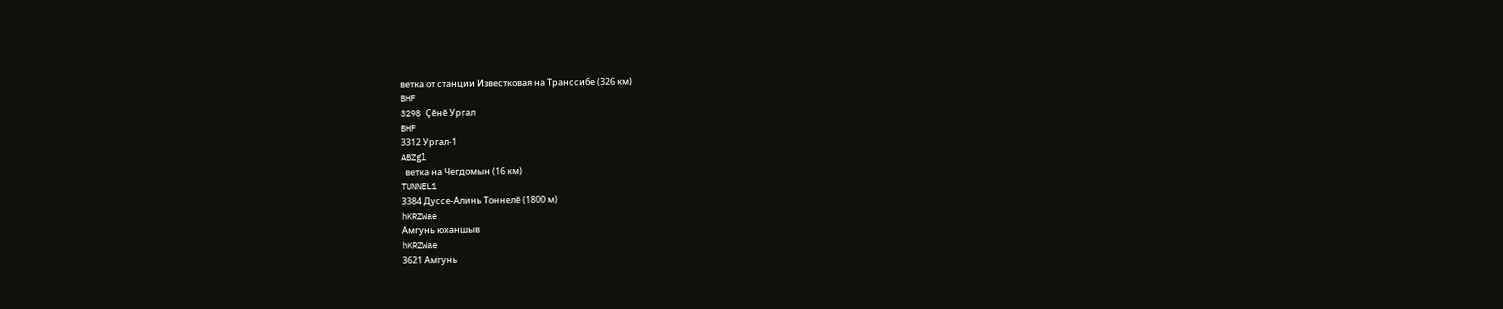ветка от станции Известковая на Транссибе (326 км)
BHF
3298 Çĕнĕ Ургал
BHF
3312 Ургал-1
ABZgl
  ветка на Чегдомын (16 км)
TUNNEL1
3384 Дуссе-Алинь Тоннелĕ (1800 м)
hKRZWae
Амгунь юханшыв
hKRZWae
3621 Амгунь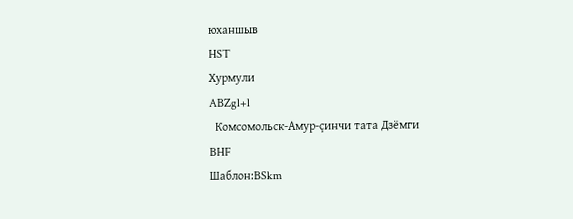юханшыв
HST
Хурмули
ABZgl+l
  Комсомольск-Амур-çинчи тата Дзёмги
BHF
Шаблон:BSkm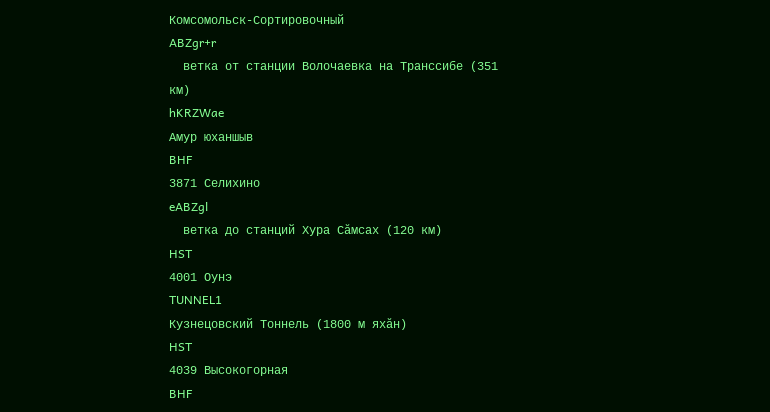Комсомольск-Сортировочный
ABZgr+r
  ветка от станции Волочаевка на Транссибе (351 км)
hKRZWae
Амур юханшыв
BHF
3871 Селихино
eABZgl
  ветка до станций Хура Сăмсах (120 км)
HST
4001 Оунэ
TUNNEL1
Кузнецовский Тоннель (1800 м яхăн)
HST
4039 Высокогорная
BHF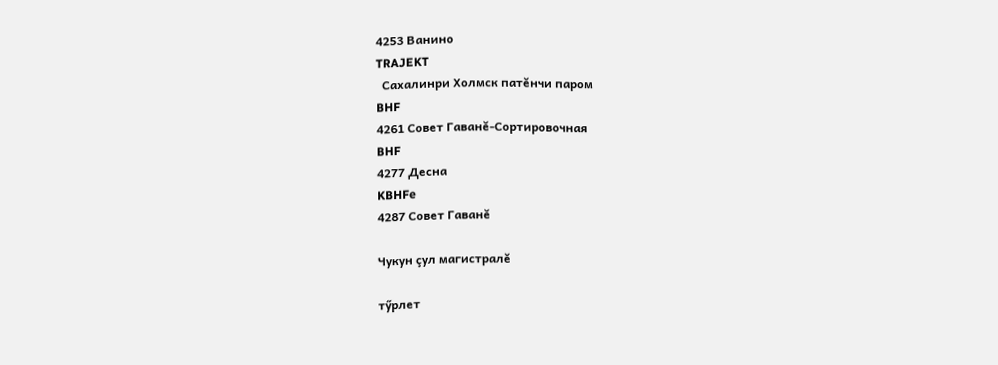4253 Ванино
TRAJEKT
  Сахалинри Холмск патĕнчи паром
BHF
4261 Совет Гаванĕ-Сортировочная
BHF
4277 Десна
KBHFe
4287 Совет Гаванĕ

Чукун çул магистралĕ

тӳрлет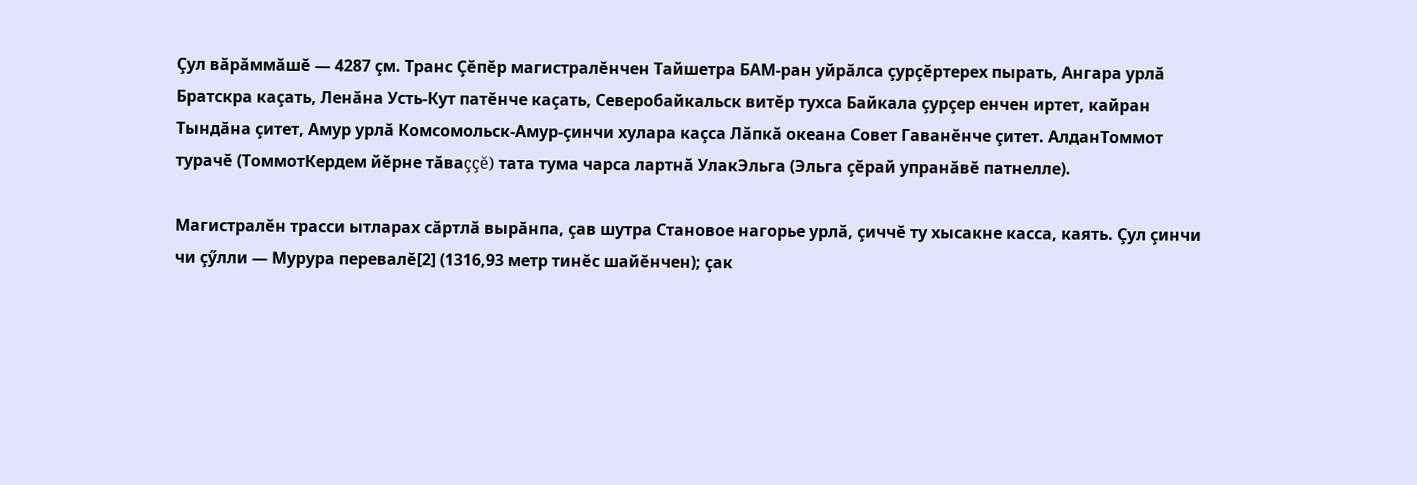Çул вăрăммăшĕ — 4287 çм. Транс Çĕпĕр магистралĕнчен Тайшетра БАМ-ран уйрăлса çурçĕртерех пырать, Ангара урлă Братскра каçать, Ленăна Усть-Кут патĕнче каçать, Северобайкальск витĕр тухса Байкала çурçер енчен иртет, кайран Тындăна çитет, Амур урлă Комсомольск-Амур-çинчи хулара каçса Лăпкă океана Совет Гаванĕнче çитет. АлданТоммот турачĕ (ТоммотКердем йĕрне тăваççĕ) тата тума чарса лартнă УлакЭльга (Эльга çĕрай упранăвĕ патнелле).

Магистралĕн трасси ытларах сăртлă вырăнпа, çав шутра Становое нагорье урлă, çиччĕ ту хысакне касса, каять. Çул çинчи чи çӳлли — Мурура перевалĕ[2] (1316,93 метр тинĕс шайĕнчен); çак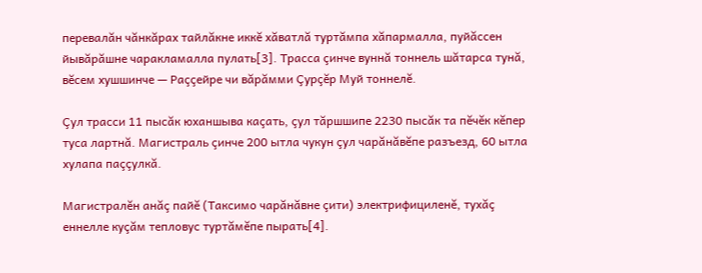перевалăн чăнкăрах тайлăкне иккĕ хăватлă туртăмпа хăпармалла, пуйăссен йывăрăшне чаракламалла пулать[3]. Трасса çинче вуннă тоннель шăтарса тунă, вĕсем хушшинче — Раççейре чи вăрăмми Çурçĕр Муй тоннелĕ.

Çул трасси 11 пысăк юханшыва каçать, çул тăршшипе 2230 пысăк та пĕчĕк кĕпер туса лартнă. Магистраль çинче 200 ытла чукун çул чарăнăвĕпе разъезд, 60 ытла хулапа паççулкă.

Магистралĕн анăç пайĕ (Таксимо чарăнăвне çити) электрифициленĕ, тухăç еннелле куçăм тепловус туртăмĕпе пырать[4].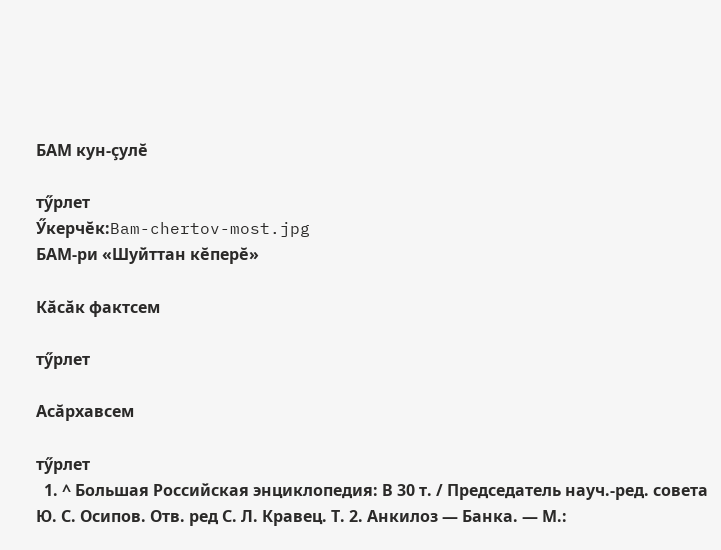БАМ кун-çулĕ

тӳрлет
Ӳкерчĕк:Bam-chertov-most.jpg
БАМ-ри «Шуйттан кĕперĕ»

Кăсăк фактсем

тӳрлет

Асăрхавсем

тӳрлет
  1. ^ Большая Российская энциклопедия: В 30 т. / Председатель науч.-ред. совета Ю. С. Осипов. Отв. ред С. Л. Кравец. Т. 2. Анкилоз — Банка. — М.: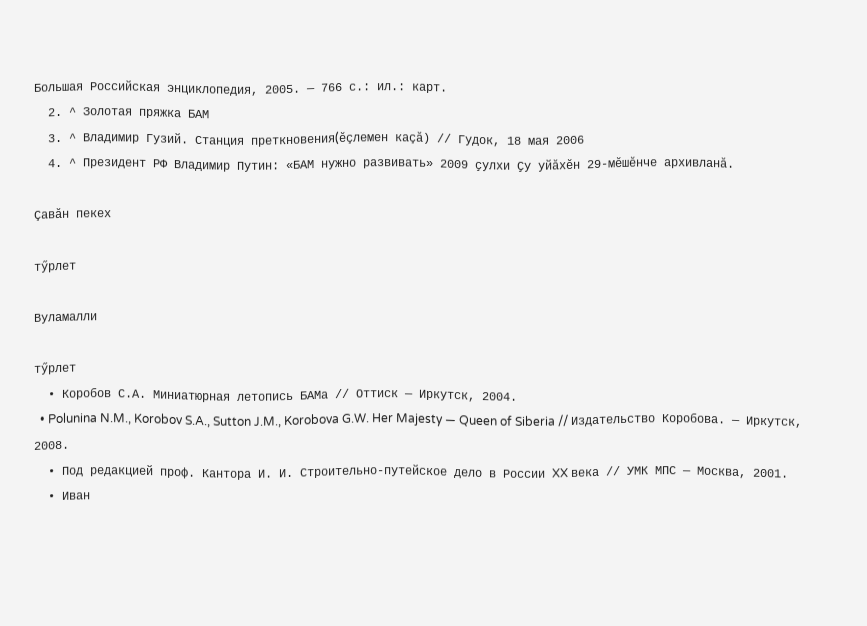Большая Российская энциклопедия, 2005. — 766 с.: ил.: карт.
  2. ^ Золотая пряжка БАМ
  3. ^ Владимир Гузий. Станция преткновения(ĕçлемен каçă) // Гудок, 18 мая 2006
  4. ^ Президент РФ Владимир Путин: «БАМ нужно развивать» 2009 ҫулхи Ҫу уйӑхӗн 29-мӗшӗнче архивланӑ.

Çавăн пекех

тӳрлет

Вуламалли

тӳрлет
  • Коробов С.А. Миниатюрная летопись БАМа // Оттиск — Иркутск, 2004.
  • Polunina N.M., Korobov S.A., Sutton J.M., Korobova G.W. Her Majesty — Queen of Siberia // Издательство Коробова. — Иркутск, 2008.
  • Под редакцией проф. Кантора И. И. Строительно-путейское дело в России XX века // УМК МПС — Москва, 2001.
  • Иван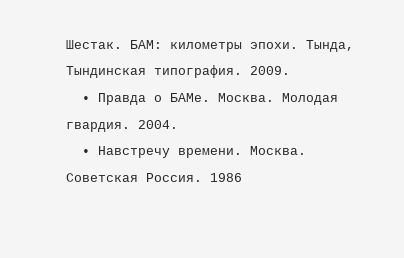Шестак. БАМ: километры эпохи. Тында, Тындинская типография. 2009.
  • Правда о БАМе. Москва. Молодая гвардия. 2004.
  • Навстречу времени. Москва. Советская Россия. 1986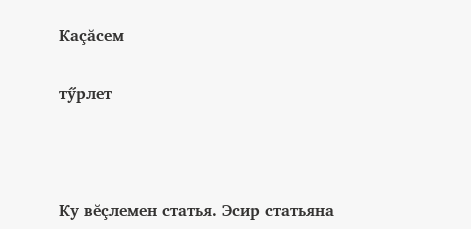Каçăсем

тӳрлет



Ку вĕçлемен статья. Эсир статьяна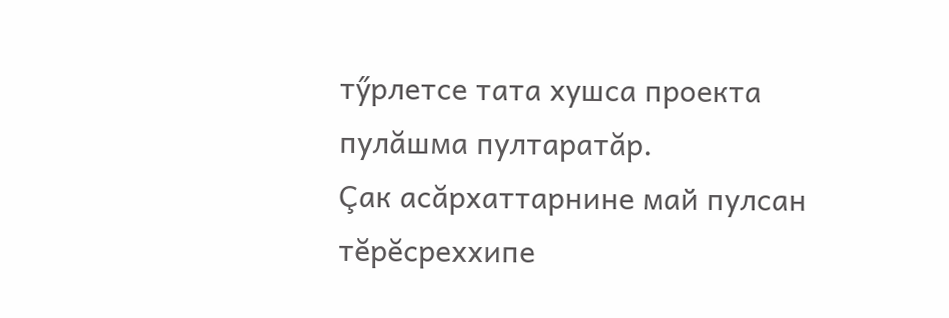тӳрлетсе тата хушса проекта пулăшма пултаратăр.
Çак асăрхаттарнине май пулсан тĕрĕсреххипе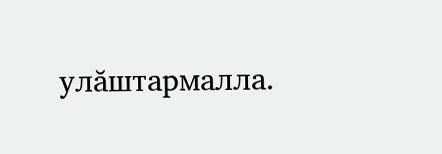улăштармалла.